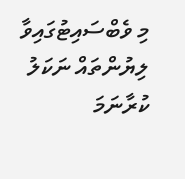މި ވެބްސައިޓުގައިވާ ލިޔުންތައް ނަކަލު ކުރާނަމަ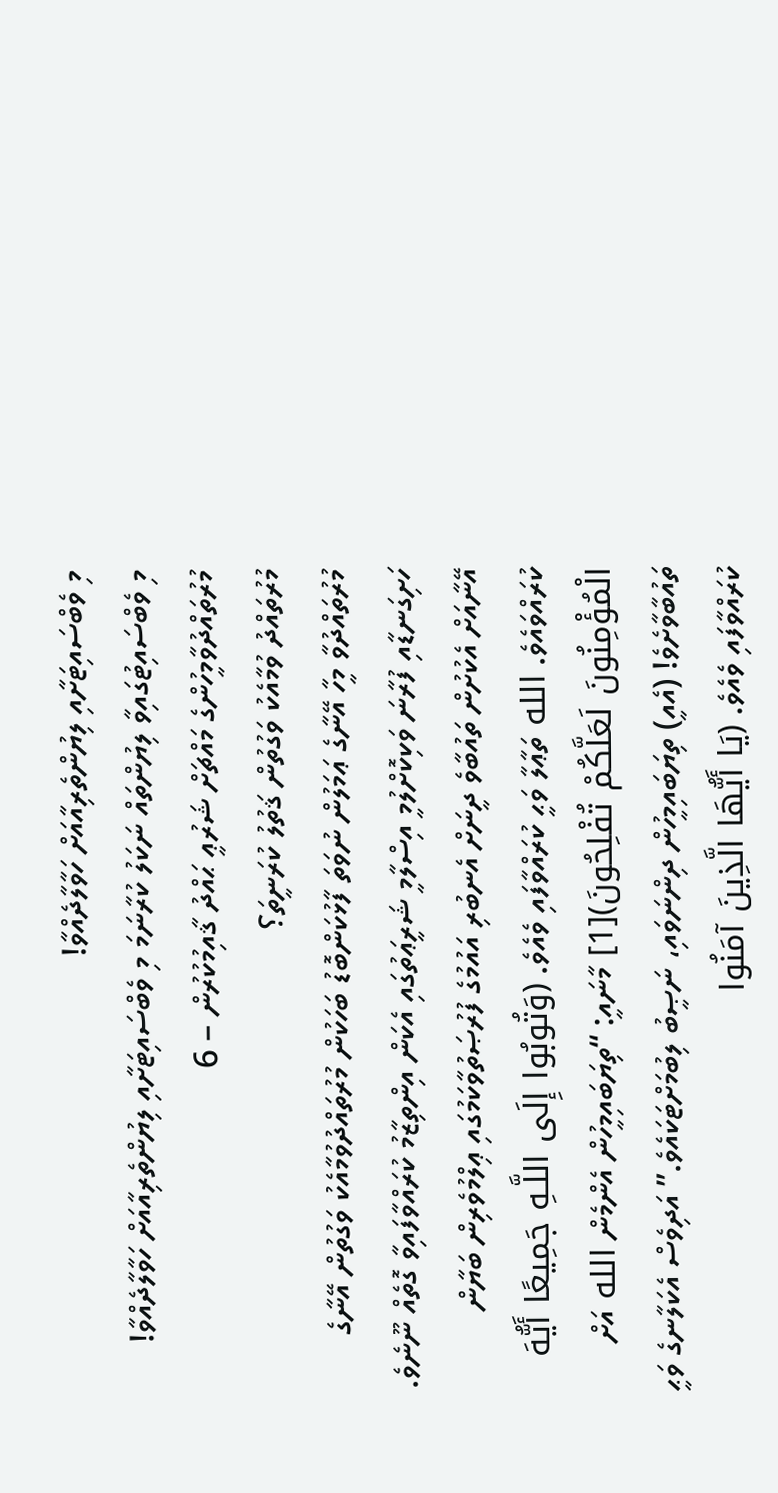މި ވެބްސައިޓަށާއި ލިޔުންތެރިއާއަށް ހަވާލާދެއްވާ!
މި ވެބްސައިޓުގައިވާ ލިޔުންތައް ނަކަލު ކުރާނަމަ މި ވެބްސައިޓަށާއި ލިޔުންތެރިއާއަށް ހަވާލާދެއްވާ!
މުރުތައްދުވާމީހުންގެ މައްޗަށް ޝަރުޢީ ޙައްދު ޤާއިމުކުރުން – 6
މުރުތައްދު ވުމާއެކު ވަގުތުން ޤަތުލު ކުރަނީތަ؟
މުރުތައްދުވާ މީހާ އޭނާގެ ޢަމަލުން ނުވަތަ ފާޅުކަންބޮޑު ބަހަކުން މުރުތައްދުވުމާއެކު ވަގުތުން އޭނާގެ ހަށިގަނޑާއި ފުރާނަ ވަކިކޮށްލުމީ އިސްލާމީ ޝަރީޢަތުގައި އެކަން އިންތިޒާމު ކުރައްވާފައިވާ ގޮތެއް ނޫނެވެ. އޭނާއަށް އެކުށުން ތައުބާވެ ދީނަށް އެނބުރި އައުމުގެ ފުރުޞަތުވާކަމުގައި ޢިލްމުވެރިން ބަޔާން ކުރައްވައެވެ. الله ތަޢާލާ ވަޙީ ކުރައްވާފައި ވެއެވެ. (وَتُوبُوا إِلَى اللَّـهِ جَمِيعًا أَيُّهَ الْمُؤْمِنُونَ لَعَلَّكُمْ تُفْلِحُونَ)[1] މާނައީ: “ތިޔަބައިމީހުން އެންމެން الله އަށް ތައުބާވާށެވެ! (އެއީ) ތިޔަބައިމީހުން ދިންނަވައި، ނަޞީބު ލިބުމަށްޓަކައެވެ.” އަދިވެސް އެކަލާނގެ ވަޙީ ކުރައްވާފައި ވެއެވެ. (يَا أَيُّهَا الَّذِينَ آمَنُوا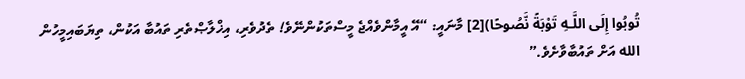تُوبُوا إِلَى اللَّـهِ تَوْبَةً نَّصُوحًا)[2] މާނައީ: “އޭ އީމާންވެއްޖެ މީސްތަކުންނޭވެ! ތެދުވެރި، އިޚްލާޞްތެރި ތައުބާ އަކުން، ތިޔަބައިމީހުން الله އަށް ތައުބާވާށެވެ.”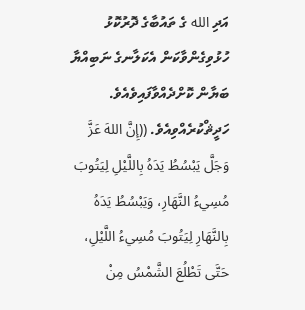އަދި الله ގެ ތައުބާގެ ދޮރުކޮޅު ހުޅުވިގެންވާކަން އެކަލާނގެ ނަބިއްޔާ ބަޔާން ކޮށްދެއްވާފައިވެއެވެ. ހަދީޘްކުރެއްވިއެވެ. ((إِنَّ اللهَ عَزَّ وَجَلَّ يَبْسُطُ يَدَهُ بِاللَّيْلِ لِيَتُوبَ مُسِيءُ النَّهَارِ، وَيَبْسُطُ يَدَهُ بِالنَّهَارِ لِيَتُوبَ مُسِيءُ اللَّيْلِ، حَتَّى تَطْلُعَ الشَّمْسُ مِنْ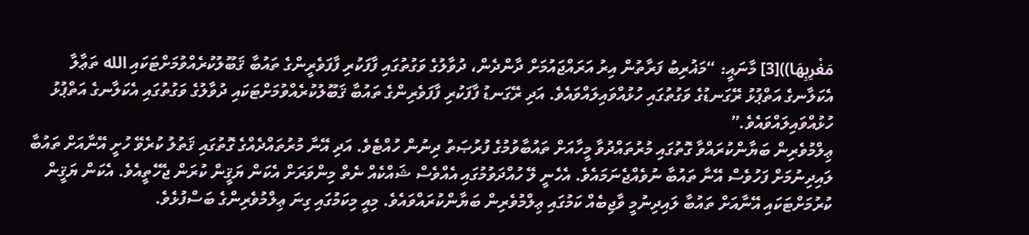مَغْرِبِهَا))[3] މާނައީ: “މަޣުރިބު ފަރާތުން އިރު އަރައްޖައުމަށް ދާންދެން، ދުވާލުގެ ވަގުތުގައި ފާފަކުރި ފާފަވެރީންގެ ތައުބާ ޤަބޫލުކުރެއްވުމަށްޓަކައި الله ތަޢާލާ އެކަލާނގެ އަތްޕުޅު ރޭގަނޑުގެ ވަގުތުގައި ހުޅުއްވައިލައްވައެވެ. އަދި ރޭގަނޑު ފާފަކުރި ފާފަވެރިންގެ ތައުބާ ޤަބޫލުކުރެއްވުމަށްޓަކައި ދުވާލުގެ ވަގުތުގައި އެކަލާނގެ އަތްޕުޅު ހުޅުއްވައިލައްވައެވެ.”
ޢިލްމުވެރިން ބަޔާންކުރައްވާ ގޮތުގައި މުރުތައްދުވާ މީހާއަށް ތައުބާވުމުގެ ފުރުޞަތު ދިނުން ހުއްޓެވެ. އަދި އޭނާ މުރުތައްދެއްގެ ގޮތުގައި ޤަތުލު ކުރެވޭ ހުށީ އޭނާއަށް ތައުބާ ލައިދިނުމަށް ފަހުވެސް އޭނާ ތައުބާ ނުވެއްޖެނަމައެވެ. އެހެނީ ލޭ ހުއްދަވުމުގައި އެއްވެސް ޝައްކެއް ނެތް މިންވަރަށް އެކަން ޔަޤީން ކުރަން ޖެހޭތީއެވެ. އެކަން ޔަޤީން ކުރުމަށްޓަކައި އޭނާއަށް ތައުބާ ލައިދިނުމީ ވާޖިބެއް ކަމުގައި ޢިލްމުވެރިން ބަޔާންކުރައްވައެވެ. މިއީ މިކަމުގައި ގިނަ ޢިލްމުވެރިންގެ ބަސްފުޅެވެ.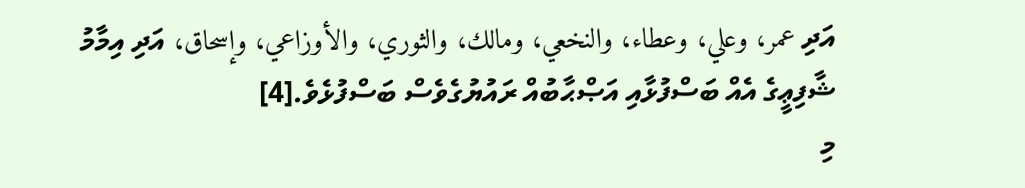އަދި عمر، وعلي، وعطاء، والنخعي، ومالك، والثوري، والأوزاعي، وإسحاق، އަދި އިމާމު ޝާފިޢީގެ އެއް ބަސްފުޅާއި އަޞްޙާބުއް ރައުޔުގެވެސް ބަސްފުޅެވެ.[4]
މި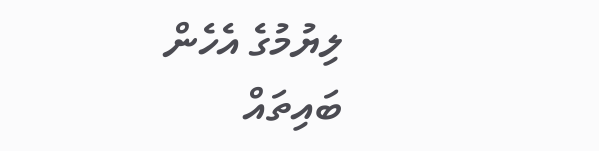ލިޔުމުގެ އެހެން ބައިތައް